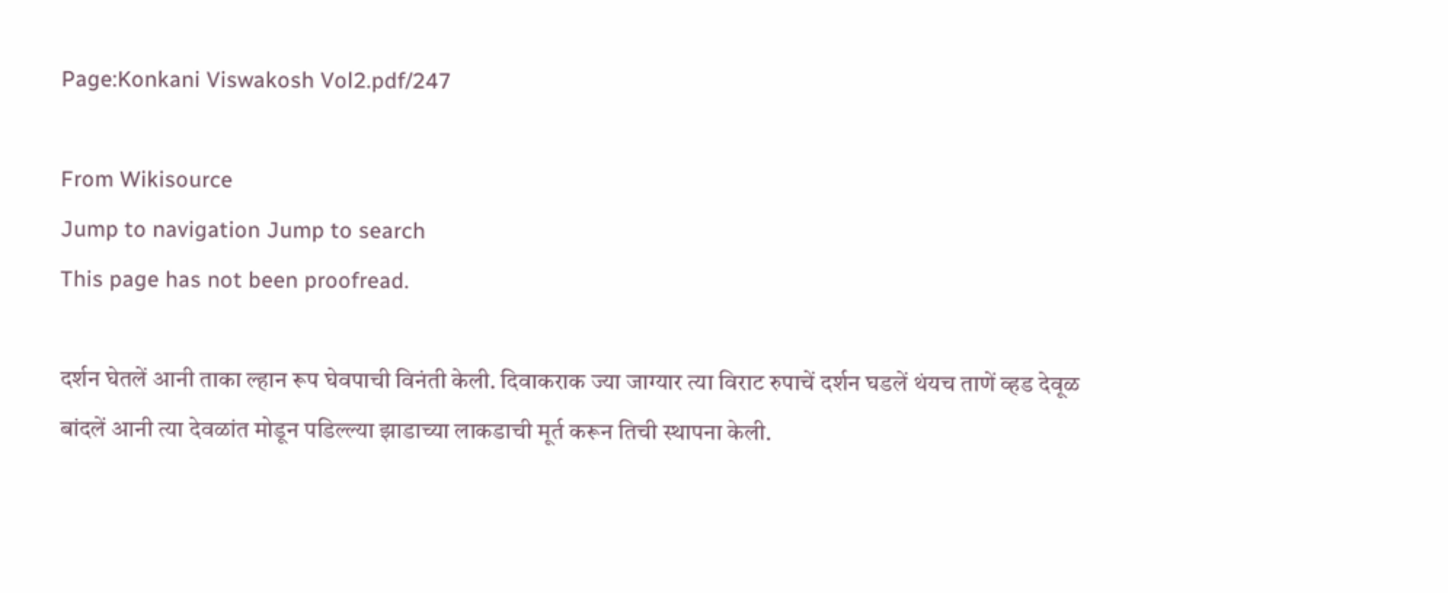Page:Konkani Viswakosh Vol2.pdf/247

From Wikisource
Jump to navigation Jump to search
This page has not been proofread.

दर्शन घेतलें आनी ताका ल्हान रूप घेवपाची विनंती केली. दिवाकराक ज्या जाग्यार त्या विराट रुपाचें दर्शन घडलें थंयच ताणें व्हड देवूळ बांदलें आनी त्या देवळांत मोडून पडिल्ल्या झाडाच्या लाकडाची मूर्त करून तिची स्थापना केली.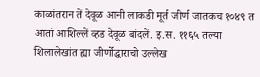काळांतरान तें देवूळ आनी लाकडी मूर्त जीर्ण जातकच १०४९ त आतां आशिल्लें व्हड देवूळ बांदलें. इ.स. ११६५ तल्या शिलालेखांत ह्या जीर्णोद्धाराचो उल्लेख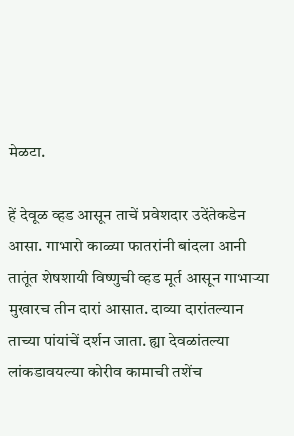मेळटा.

हें देवूळ व्हड आसून ताचें प्रवेशदार उदेंतेकडेन आसा. गाभारो काळ्या फातरांनी बांदला आनी तातूंत शेषशायी विष्णुची व्हड मूर्त आसून गाभार्‍या मुखारच तीन दारां आसात. दाव्या दारांतल्यान ताच्या पांयांचें दर्शन जाता. ह्या देवळांतल्या लांकडावयल्या कोरीव कामाची तशेंच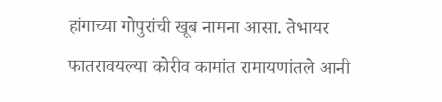हांगाच्या गोपुरांची खूब नामना आसा. तेभायर फातरावयल्या कोरीव कामांत रामायणांतले आनी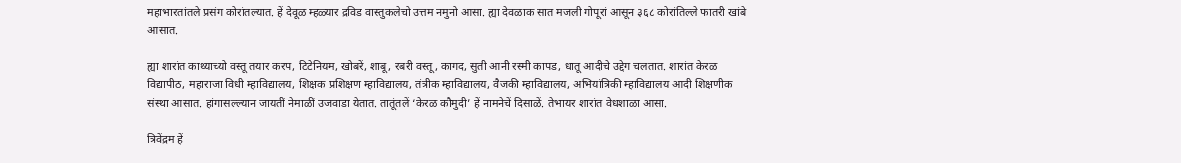महाभारतांतले प्रसंग कोरांतल्यात. हें देवूळ म्हळ्यार द्रविड वास्तुकलेचो उत्तम नमुनो आसा. ह्या देवळाक सात मजली गोपूरां आसून ३६८ कोरांतिल्ले फातरी खांबे आसात.

ह्या शारांत काथ्याच्यो वस्तू तयार करप, टिटेनियम, खोबरें, शाबू, रबरी वस्तू, कागद, सुती आनी रस्मी कापड, धातू आदीचे उद्देग चलतात. शारांत केरळ विद्यापीठ, महाराजा विधी म्हाविद्यालय, शिक्षक प्रशिक्षण म्हाविद्यालय, तंत्रीक म्हाविद्यालय, वैजकी म्हाविद्यालय, अभियांत्रिकी म्हाविद्यालय आदी शिक्षणीक संस्था आसात. हांगासल्ल्यान जायतीं नेमाळीं उजवाडा येतात. तातूंतलें ‘केरळ कौमुदी’ हें नामनेचें दिसाळें. तेभायर शारांत वेधशाळा आसा.

त्रिवेंद्रम हें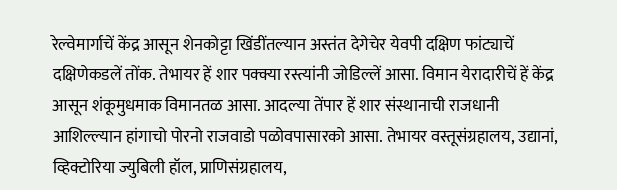रेल्वेमार्गाचें केंद्र आसून शेनकोट्टा खिंडींतल्यान अस्तंत देगेचेर येवपी दक्षिण फांट्याचें दक्षिणेकडलें तोंक. तेभायर हें शार पक्क्या रस्त्यांनी जोडिल्लें आसा. विमान येरादारीचें हें केंद्र आसून शंकूमुधमाक विमानतळ आसा. आदल्या तेंपार हें शार संस्थानाची राजधानी आशिल्ल्यान हांगाचो पोरनो राजवाडो पळोवपासारको आसा. तेभायर वस्तूसंग्रहालय, उद्यानां, व्हिक्टोरिया ज्युबिली हॉल, प्राणिसंग्रहालय,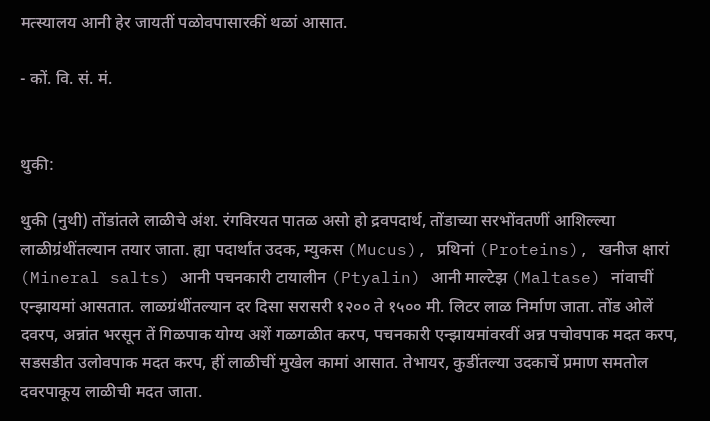मत्स्यालय आनी हेर जायतीं पळोवपासारकीं थळां आसात.

- कों. वि. सं. मं.


थुकी:

थुकी (नुथी) तोंडांतले लाळीचे अंश. रंगविरयत पातळ असो हो द्रवपदार्थ, तोंडाच्या सरभोंवतणीं आशिल्ल्या लाळीग्रंथींतल्यान तयार जाता. ह्या पदार्थांत उदक, म्युकस (Mucus), प्रथिनां (Proteins), खनीज क्षारां (Mineral salts) आनी पचनकारी टायालीन (Ptyalin) आनी माल्टेझ (Maltase) नांवाचीं एन्झायमां आसतात. लाळग्रंथींतल्यान दर दिसा सरासरी १२०० ते १५०० मी. लिटर लाळ निर्माण जाता. तोंड ओलें दवरप, अन्नांत भरसून तें गिळपाक योग्य अशें गळगळीत करप, पचनकारी एन्झायमांवरवीं अन्न पचोवपाक मदत करप, सडसडीत उलोवपाक मदत करप, हीं लाळीचीं मुखेल कामां आसात. तेभायर, कुडींतल्या उदकाचें प्रमाण समतोल दवरपाकूय लाळीची मदत जाता.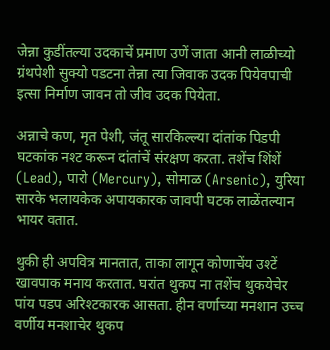जेन्ना कुडींतल्या उदकाचें प्रमाण उणें जाता आनी लाळीच्यो ग्रंथपेशी सुक्यो पडटना तेन्ना त्या जिवाक उदक पियेवपाची इत्सा निर्माण जावन तो जीव उदक पियेता.

अन्नाचे कण, मृत पेशी, जंतू सारकिल्ल्या दांतांक पिडपी घटकांक नश्ट करून दांतांचें संरक्षण करता. तशेंच शिंशें (Lead), पारो (Mercury), सोमाळ (Arsenic), युरिया सारके भलायकेक अपायकारक जावपी घटक लाळेंतल्यान भायर वतात.

थुकी ही अपवित्र मानतात, ताका लागून कोणाचेंय उश्टें खावपाक मनाय करतात. घरांत थुकप ना तशेंच थुकयेचेर पांय पडप अरिश्टकारक आसता. हीन वर्णाच्या मनशान उच्च वर्णीय मनशाचेर थुकप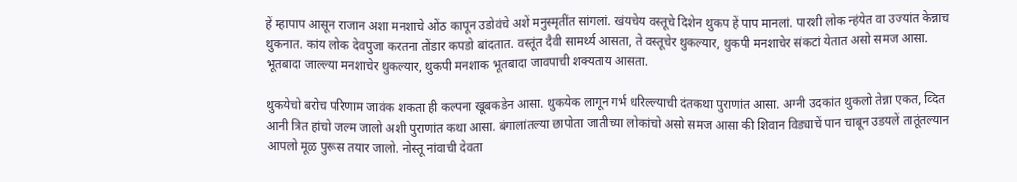हें म्हापाप आसून राजान अशा मनशाचे ओंठ कापून उडोवंचे अशें मनुस्मृतींत सांगलां. खंयचेय वस्तूचे दिशेन थुकप हें पाप मानलां. पारशी लोक न्हंयेत वा उज्यांत केन्नाच थुकनात. कांय लोक देवपुजा करतना तोंडार कपडो बांदतात. वस्तूंत दैवी सामर्थ्य आसता, ते वस्तूचेर थुकल्यार, थुकपी मनशाचेर संकटां येतात असो समज आसा. भूतबादा जाल्ल्या मनशाचेर थुकल्यार, थुकपी मनशाक भूतबादा जावपाची शक्यताय आसता.

थुकयेचो बरोच परिणाम जावंक शकता ही कल्पना खूबकडेन आसा. थुकयेक लागून गर्भ धरिल्ल्याची दंतकथा पुराणांत आसा. अग्नी उदकांत थुकलो तेन्ना एकत, व्दित आनी त्रित हांचो जल्म जालो अशी पुराणांत कथा आसा. बंगालांतल्या छापोता जातीच्या लोकांचो असो समज आसा की शिवान विड्याचें पान चाबून उडयलें तातूंतल्यान आपलो मूळ पुरूस तयार जालो. नोस्तू नांवाची देवता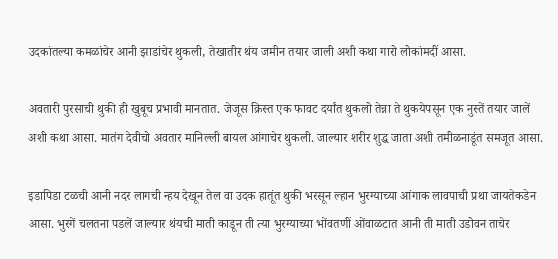उदकांतल्या कमळांचेर आनी झाडांचेर थुकली, तेखातीर थंय जमीन तयार जाली अशी कथा गारो लोकांमदीं आसा.

अवतारी पुरसाची थुकी ही खुबूच प्रभावी मानतात. जेजूस क्रिस्त एक फावट दर्यांत थुकलो तेन्ना ते थुकयेपसून एक नुस्तें तयार जालें अशी कथा आसा. मातंग देवीचो अवतार मानिल्ली बायल आंगाचेर थुकली. जाल्यार शरीर शुद्ध जाता अशी तमीळनाडूंत समजूत आसा.

इडापिडा टळची आनी नदर लागची न्हय देखून तेल वा उदक हातूंत थुकी भरसून ल्हान भुरग्याच्या आंगाक लावपाची प्रथा जायतेकडेन आसा. भुरगें चलतना पडलें जाल्यार थंयची माती काडून ती त्या भुरग्याच्या भोंवतणीं ओंवाळटात आनी ती माती उडोवन ताचेर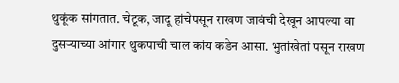थुकूंक सांगतात. चेटूक, जादू हांचेपसून राखण जावंची देखून आपल्या वा दुसर्‍याच्या आंगार थुकपाची चाल कांय कडेन आसा. भुतांखेतां पसून राखण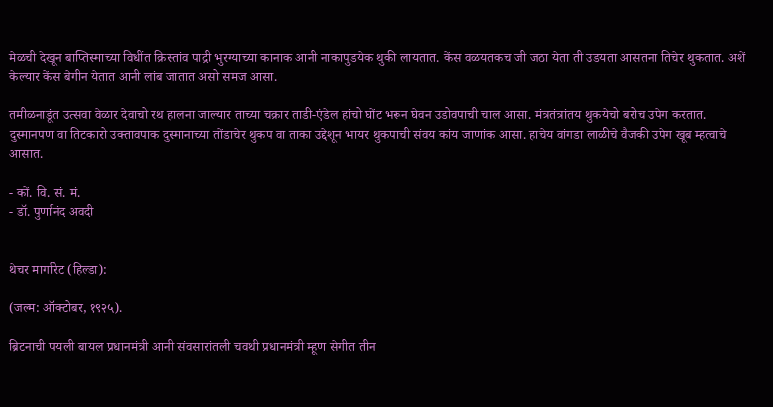मेळची देखून बाप्तिस्माच्या विधींत क्रिस्तांव पाद्री भुरग्याच्या कानाक आनी नाकापुडयेक थुकी लायतात. केंस वळयतकच जी जठा येता ती उडयता आसतना तिचेर थुकतात. अशें केल्यार केंस बेगीन येतात आनी लांब जातात असो समज आसा.

तमीळनाडूंत उत्सवा वेळार देवाचो रथ हालना जाल्यार ताच्या चक्रार ताडी-एंडेल हांचो घोंट भरून घेवन उडोवपाची चाल आसा. मंत्रतंत्रांतय थुकयेचो बरोच उपेग करतात. दुस्मानपण वा तिटकारो उक्तावपाक दुस्मानाच्या तोंडाचेर थुकप वा ताका उद्देशून भायर थुकपाची संवय कांय जाणांक आसा. हाचेय वांगडा लाळीचे वैजकी उपेग खूब म्हत्वाचे आसात.

- कों. वि. सं. मं.
- डॉ. पुर्णानंद अवदी


थेचर मार्गारेट (हिल्डा):

(जल्म: ऑक्टोबर, १९२५).

ब्रिटनाची पयली बायल प्रधानमंत्री आनी संवसारांतली चवथी प्रधानमंत्री म्हूण सेगीत तीन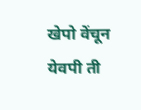खेपो वेंचून येवपी ती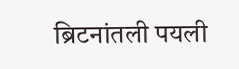ब्रिटनांतली पयली